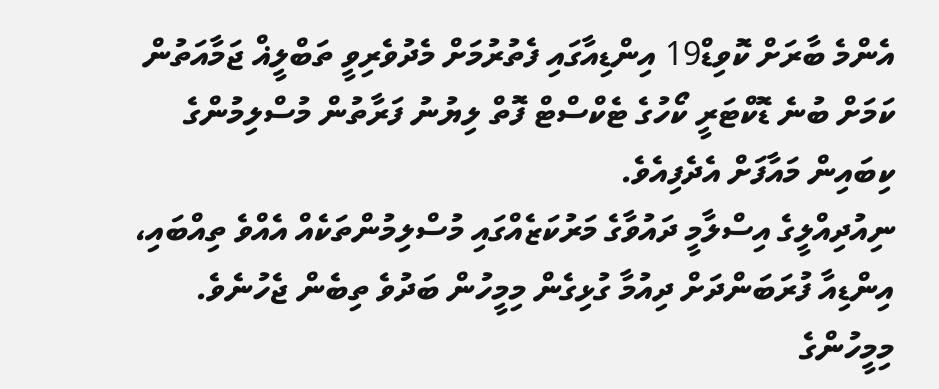އެންމެ ބާރަށް ކޮވިޑް19 އިންޑިއާގައި ފެތުރުމަށް މެދުވެރިވީ ތަބްލީޣް ޖަމާއަތުން ކަމަށް ބުނެ ޑޮކްޓަރީ ކޯހުގެ ޓެކްސްޓް ފޮތް ލިޔުނު ފަރާތުން މުސްލިމުންގެ ކިބައިން މައާފަށް އެދެފިއެވެ.
ނިއުދިއްލީގެ އިސްލާމީ ދައުވާގެ މަރުކަޒެއްގައި މުސްލިމުންތަކެއް އެއްވެ ތިއްބައި، އިންޑިއާ ފުރަބަންދަށް ދިއުމާ ގުޅިގެން މިމީހުން ބަދުވެ ތިބެން ޖެހުނެވެ. މިމީހުންގެ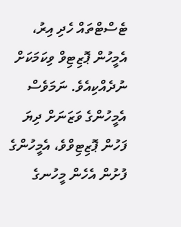ޓެސްޓްތައް ހެދި އިރު، އެމީހުން ޕޮޒިޓިވް ވިކަމަކަށް ނުދެއްކިއެވެ. ނަމަވެސް އެމީހުންގެ ވަޒަނަށް ދިޔަ ފަހުން ޕޮޒިޓިވްވެ، އެމީހުންގެ ފުށުން އެހެން މީހުނގެ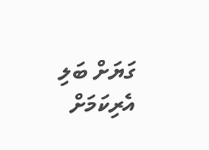ގަޔަށް ބަލި އެރިކަމަށް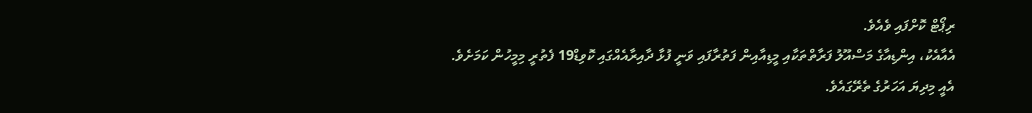ރިޕޯޓް ކޮށްފައި ވެއެވެ.
އެއާއެކު، އިންޑިއާގެ މަސްއޫލު ފަރާތްތަކާއި މީޑިއާއިން ފަތުރާފައި ވަނީ ފުޅާ ދާއިރާއެއްގައި ކޮވިޑް19 ފެތުރީ މިމީހުން ކަމަށެވެ.
އެއީ މިދިޔަ އަހަރުގެ ތެރޭގައެވެ.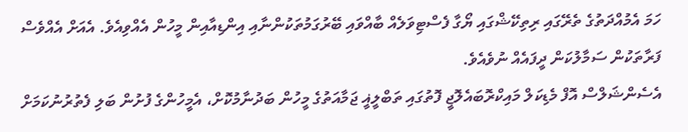ހަމަ އެމުއްދަތުގެ ތެރޭގައި ރިތިކޭޝްގައި ޔޯގާ ފެސްޓިވަލެއް ބާއްވައި ބޭރުގަމުތަކުންނާއި އިންޑިއާއިން މީހުން އެއްވިއެވެ. އެއަށް އެއްވެސް ފަރާތަކުން ސަމާލުކަން ދީފައެއް ނުވެއެވެ.
އެސެންޝަލްސް އޮފް މެޑިކަލް މައިކްރޮބައެލޮޖީ ފޮތުގައި ތަބްލީޣީ ޖަމާއަތުގެ މީހުން ބަދުނާމުކޮށް، އެމީހުންގެ ފުށުން ބަލި ފެތުރުނުކަމަށް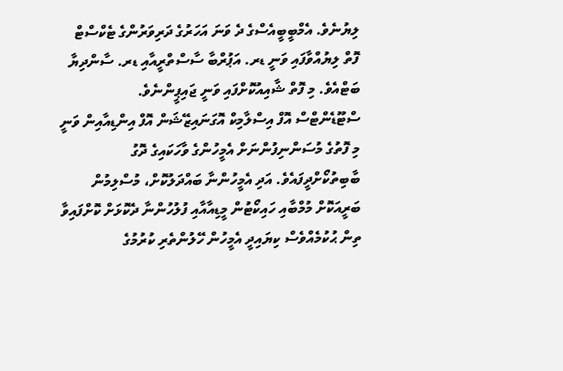ލިޔުނެވެ. އެމްބީބީއެސްގެ ދެ ވަނަ އަހަރުގެ ދަރިވަރުންގެ ޓެކްސްޓް ފޮތް ލިޔުއްވާފައި ވަނީ ޑރ. އަޕުރްބާ ސާސްތްރީއާއި ޑރ. ސާންދިޔާ ބަޓްއެވެ. މި ފޮތް ޝާއިއުކޮށްފައި ވަނީ ޖައިޕީންނެވެ.
ސްޓޫޑެންޓްސް އޮފް އިސްލާމިކް އޮގަނައިޒޭޝަން އޮފް އިންޑިއާއިން ވަނީ މި ފޮތުގެ މުސަންނިފުންނަށް އެމީހުންގެ ވާހަކައިގެ ދޮގު ބާބިތުކޯށްދީފައެވެ. އަދި އެމީހުންނާ ބައްދަލުކޮށް، މުސްލިމުން ބަރީއަކޮށް މުމްބާއި ހައިކޯޓުން މީޑިއާއާއި ފުލުހުންނާ ދެކޮޅަށް ކޮށްފައިވާ ތިން ޙުކުމެއްވެސް ކިޔައިދީ އެމީހުން ހޭލުންތެރި ކުރުމުގެ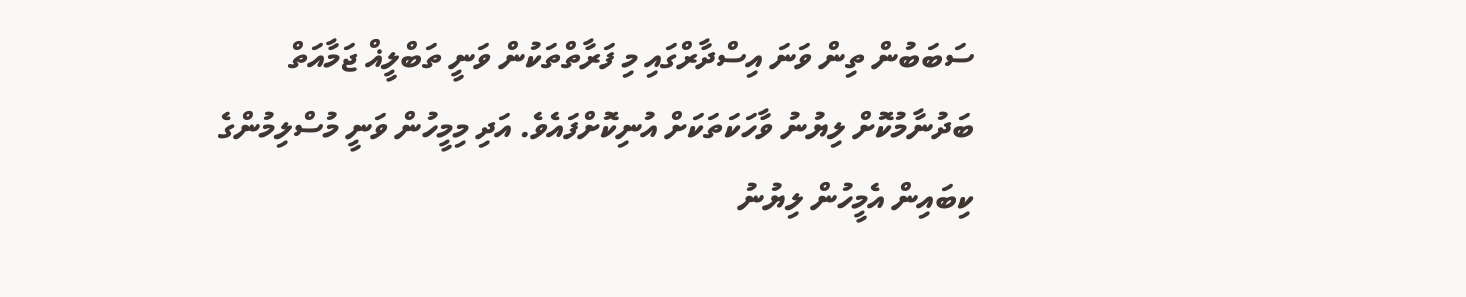ސަބަބުން ތިން ވަނަ އިސްދާރްގައި މި ފަރާތްތަކުން ވަނީ ތަބްލީޣް ޖަމާއަތް ބަދުނާމުކޮށް ލިޔުނު ވާހަކަތަކަށް އުނިކޮށްފައެވެ. އަދި މިމީހުން ވަނީ މުސްލިމުންގެ ކިބައިން އެމީހުން ލިޔުނު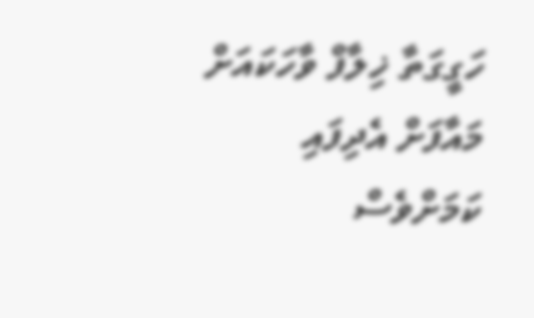ހަގީގަތާ ޚިލާފް ވާހަކައަށް މައާފަށް އެދިފައި ކަމަށްވެސް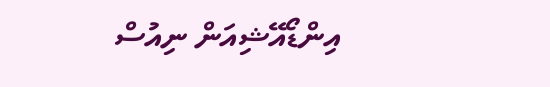އިންޑޯއޭޝިއަން ނިއުސް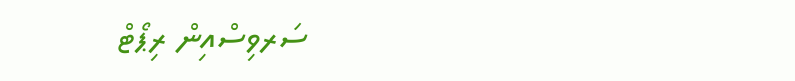ސަރވިސްއިން ރިޕޯޓް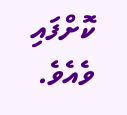ކޮށްފައި ވެއެވެ.